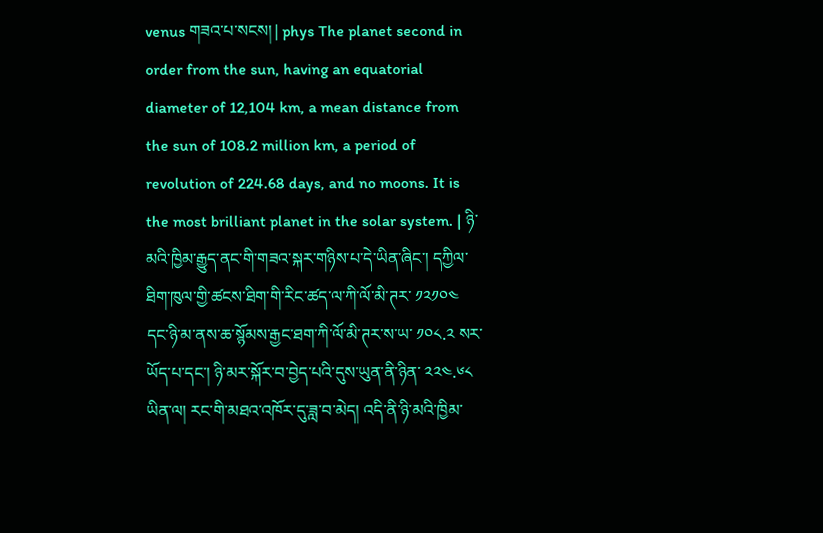venus གཟའ་པ་སངས། | phys The planet second in order from the sun, having an equatorial diameter of 12,104 km, a mean distance from the sun of 108.2 million km, a period of revolution of 224.68 days, and no moons. It is the most brilliant planet in the solar system. | ཉི་མའི་ཁྱིམ་རྒྱུད་ནང་གི་གཟའ་སྐར་གཉིས་པ་དེ་ཡིན་ཞིང་། དཀྱིལ་ཐིག་ཁུལ་གྱི་ཚངས་ཐིག་གི་རིང་ཚད་ལ་ཀི་ལོ་མི་ཊར་ ༡༢༡༠༤ དང་ཉི་མ་ནས་ཆ་སྙོམས་རྒྱང་ཐག་ཀི་ལོ་མི་ཊར་ས་ཡ་ ༡༠༨.༢ སར་ཡོད་པ་དང་། ཉི་མར་སྐོར་བ་བྱེད་པའི་དུས་ཡུན་ནི་ཉིན་ ༢༢༤.༦༨ ཡིན་ལ། རང་གི་མཐའ་འཁོར་དུ་ཟླ་བ་མེད། འདི་ནི་ཉི་མའི་ཁྱིམ་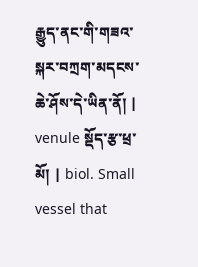རྒྱུད་ནང་གི་གཟའ་སྐར་བཀྲག་མདངས་ཆེ་ཤོས་དེ་ཡིན་ནོ། |
venule སྡོད་རྩ་ཕྲ་མོ། | biol. Small vessel that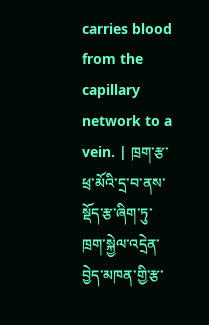carries blood from the capillary network to a vein. | ཁྲག་རྩ་ཕྲ་མོའི་དྲ་བ་ནས་སྡོད་རྩ་ཞིག་ཏུ་ཁྲག་སྐྱེལ་འདྲེན་བྱེད་མཁན་གྱི་རྩ་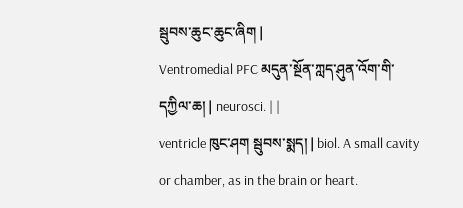སྦུབས་ཆུང་ཆུང་ཞིག |
Ventromedial PFC མདུན་སྔོན་ཀླད་ཤུན་འོག་གི་དཀྱིལ་ཆ། | neurosci. | |
ventricle ཁུང་ཤག སྦུབས་སྨད། | biol. A small cavity or chamber, as in the brain or heart.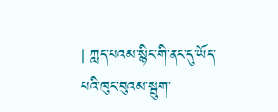| ཀླད་པའམ་སྙིང་གི་ནང་དུ་ཡོད་པའི་ཁུང་བུའམ་སྦུག་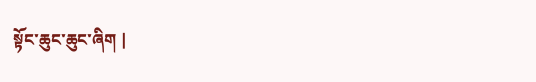སྟོང་ཆུང་ཆུང་ཞིག |